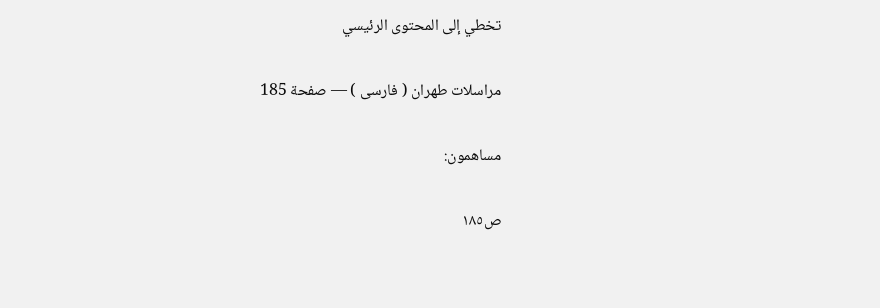تخطي إلى المحتوى الرئيسي

مراسلات طهران ( فارسى ) — صفحة 185

مساهمون:

ص١٨٥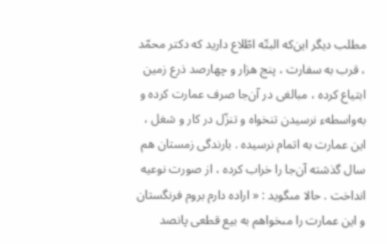مطلب ديگر اين‌كه البتّه اطّلاع داريد كه دكتر محمّد ، قرب به سفارت ، پنج هزار و چهارصد ذرع زمين ابتياع كرده ، مبالغى در آن‌جا صرف عمارت كرده و به‌واسطهء نرسيدن تنخواه و تنزّل در كار و شغل ، اين عمارت به اتمام نرسيده . بارندگى زمستان هم سال گذشته آن‌جا را خراب كرده ، از صورت نوعيه انداخت . حالا مىگويد : « اراده دارم بروم فرنگستان و اين عمارت را مىخواهم به بيع قطعى پانصد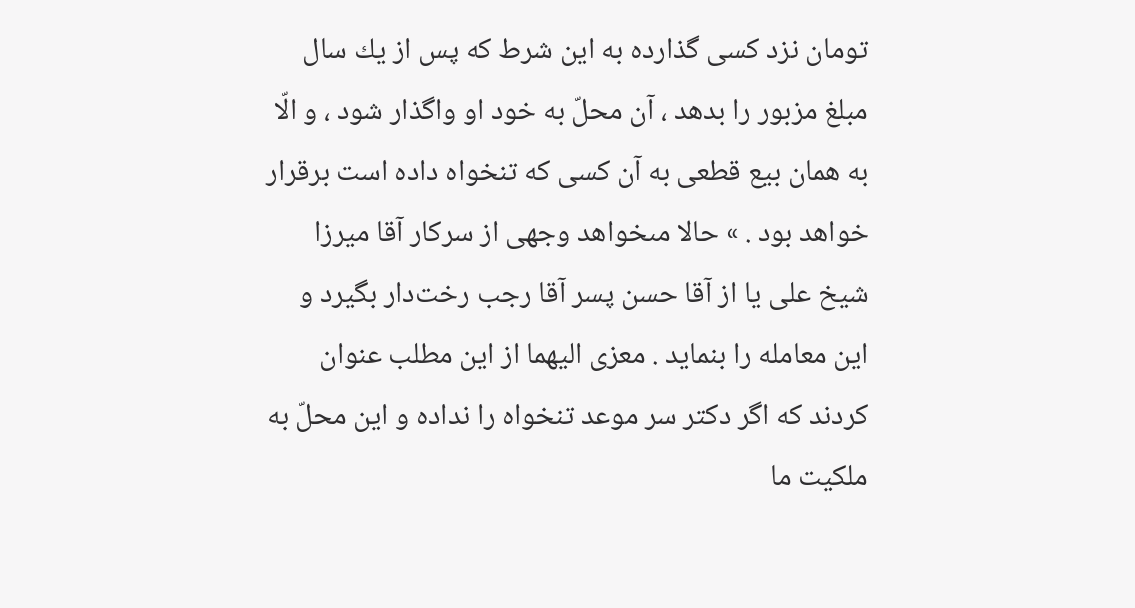تومان نزد كسى گذارده به اين شرط كه پس از يك سال مبلغ مزبور را بدهد ، آن محلّ به خود او واگذار شود ، و الّا به همان بيع قطعى به آن كسى كه تنخواه داده است برقرار خواهد بود . » حالا مىخواهد وجهى از سركار آقا ميرزا شيخ على يا از آقا حسن پسر آقا رجب رخت‌دار بگيرد و اين معامله را بنمايد . معزى اليهما از اين مطلب عنوان كردند كه اگر دكتر سر موعد تنخواه را نداده و اين محلّ به ملكيت ما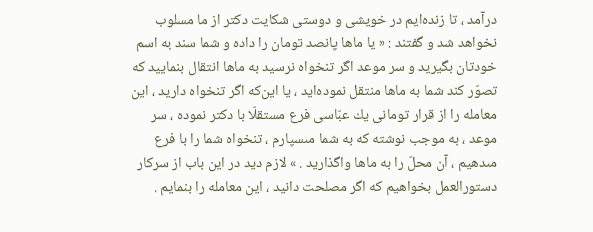درآمد ، تا زنده‌ايم در خويشى و دوستى شكايت دكتر از ما مسلوب نخواهد شد و گفتند : « يا ماها پانصد تومان را داده و شما سند به اسم خودتان بگيريد و سر موعد اگر تنخواه نرسيد به ماها انتقال بنماييد كه تصوّر كند شما به ماها منتقل نموده‌ايد ، يا اين‌كه اگر تنخواه داريد ، اين معامله را از قرار تومانى يك عبّاسى فرع مستقلّا با دكتر نموده ، سر موعد ، به موجب نوشته كه به شما مىسپارم ، تنخواه شما را با فرع مىدهيم ، آن محلّ را به ماها واگذاريد . » لازم ديد در اين باب از سركار دستورالعمل بخواهيم كه اگر مصلحت دانيد ، اين معامله را بنمايم .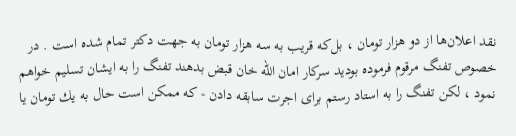نقد اعلان‌ها از دو هزار تومان ، بل‌كه قريب به سه هزار تومان به جهت دكتر تمام شده است . در خصوص تفنگ مرقوم فرموده بوديد سركار امان اللّه خان قبض بدهند تفنگ را به ايشان تسليم خواهم نمود ، لكن تفنگ را به استاد رستم براى اجرت سابقه دادن - كه ممكن است حال به يك تومان يا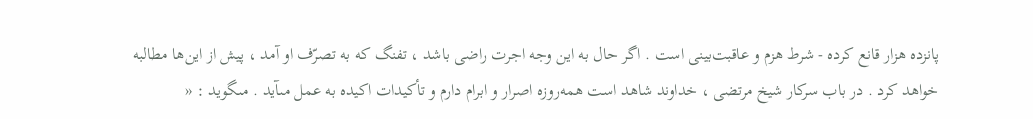پانزده هزار قانع كرده - شرط هزم و عاقبت‌بينى است . اگر حال به اين وجه اجرت راضى باشد ، تفنگ كه به تصرّف او آمد ، پيش از اين‌ها مطالبه خواهد كرد . در باب سركار شيخ مرتضى ، خداوند شاهد است همه‌روزه اصرار و ابرام دارم و تأكيدات اكيده به عمل مىآيد . مىگويد : «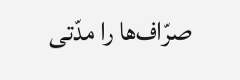صرّاف‌ها را مدّتى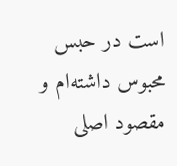است در حبس محبوس داشته‌ام و مقصود اصلى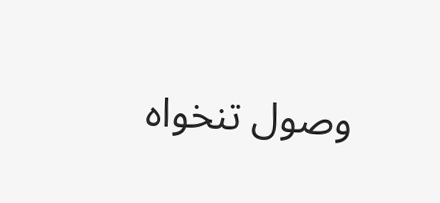وصول تنخواه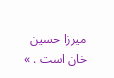ميرزا حسين خان است . »